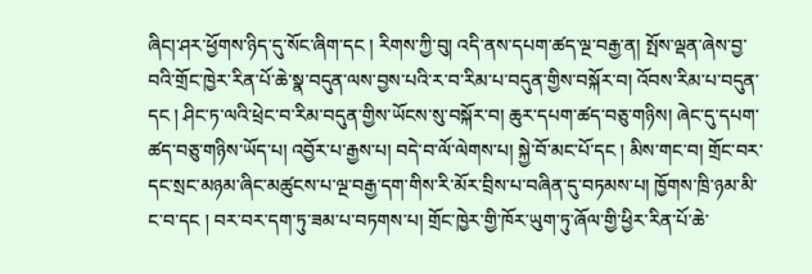ཞིང།་ཤར་ཕྱོགས་ཉིད་དུ་སོང་ཞིག་དང ། རིགས་ཀྱི་བུ། འདི་ནས་དཔག་ཚད་ལྔ་བརྒྱ་ན། སྤོས་ལྡན་ཞེས་བྱ་བའི་གྲོང་ཁྱེར་རིན་པོ་ཆེ་སྣ་བདུན་ལས་བྱས་པའི་ར་བ་རིམ་པ་བདུན་གྱིས་བསྐོར་བ། འོབས་རིམ་པ་བདུན་དང ། ཤིང་ཏ་ལའི་ཕྲེང་བ་རིམ་བདུན་གྱིས་ཡོངས་སུ་བསྐོར་བ། ཆུར་དཔག་ཚད་བཅུ་གཉིས། ཞེང་དུ་དཔག་ཚད་བཅུ་གཉིས་ཡོད་པ། འབྱོར་པ་རྒྱས་པ། བདེ་བ་ལོ་ལེགས་པ། སྐྱེ་བོ་མང་པོ་དང ། མིས་གང་བ། གྲོང་བར་དང་སྲང་མཉམ་ཞིང་མཚུངས་པ་ལྔ་བརྒྱ་དག་གིས་རི་མོར་བྲིས་པ་བཞིན་དུ་བཏམས་པ། ཁྱོགས་ཁྲི་ཉམ་མི་ང་བ་དང ། བར་བར་དག་ཏུ་ཟམ་པ་བཏགས་པ། གྲོང་ཁྱེར་གྱི་ཁོར་ཡུག་ཏུ་ཞོལ་གྱི་ཕྱིར་རིན་པོ་ཆེ་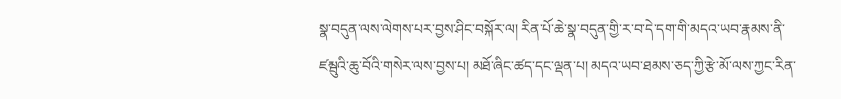སྣ་བདུན་ལས་ལེགས་པར་བྱས་ཤིང་བསྐོར་ལ། རིན་པོ་ཆེ་སྣ་བདུན་གྱི་ར་བ་དེ་དག་གི་མདའ་ཡབ་རྣམས་ནི་ཛམྦུའི་ཆུ་བོའི་གསེར་ལས་བྱས་པ། མཐོ་ཞིང་ཚད་དང་ལྡན་པ། མདའ་ཡབ་ཐམས་ཅད་ཀྱི་རྩེ་མོ་ལས་ཀྱང་རིན་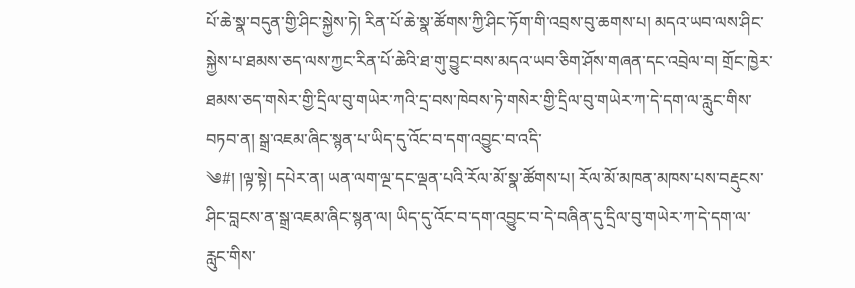པོ་ཆེ་སྣ་བདུན་གྱི་ཤིང་སྐྱེས་ཏེ། རིན་པོ་ཆེ་སྣ་ཚོགས་ཀྱི་ཤིང་ཏོག་གི་འབྲས་བུ་ཆགས་པ། མདའ་ཡབ་ལས་ཤིང་སྐྱེས་པ་ཐམས་ཅད་ལས་ཀྱང་རིན་པོ་ཆེའི་ཐ་གུ་བྱུང་བས་མདའ་ཡབ་ཅིག་ཤོས་གཞན་དང་འབྲེལ་བ། གྲོང་ཁྱེར་ཐམས་ཅད་གསེར་གྱི་དྲིལ་བུ་གཡེར་ཀའི་དྲ་བས་ཁེབས་ཏེ་གསེར་གྱི་དྲིལ་བུ་གཡེར་ཀ་དེ་དག་ལ་རླུང་གིས་བཏབ་ན། སྒྲ་འཇམ་ཞིང་སྙན་པ་ཡིད་དུ་འོང་བ་དག་འབྱུང་བ་འདི་
༄#། །ལྟ་སྟེ། དཔེར་ན། ཡན་ལག་ལྔ་དང་ལྡན་པའི་རོལ་མོ་སྣ་ཚོགས་པ། རོལ་མོ་མཁན་མཁས་པས་བརྡུངས་ཤིང་བླངས་ན་སྒྲ་འཇམ་ཞིང་སྙན་ལ། ཡིད་དུ་འོང་བ་དག་འབྱུང་བ་དེ་བཞིན་དུ་དྲིལ་བུ་གཡེར་ཀ་དེ་དག་ལ་རླུང་གིས་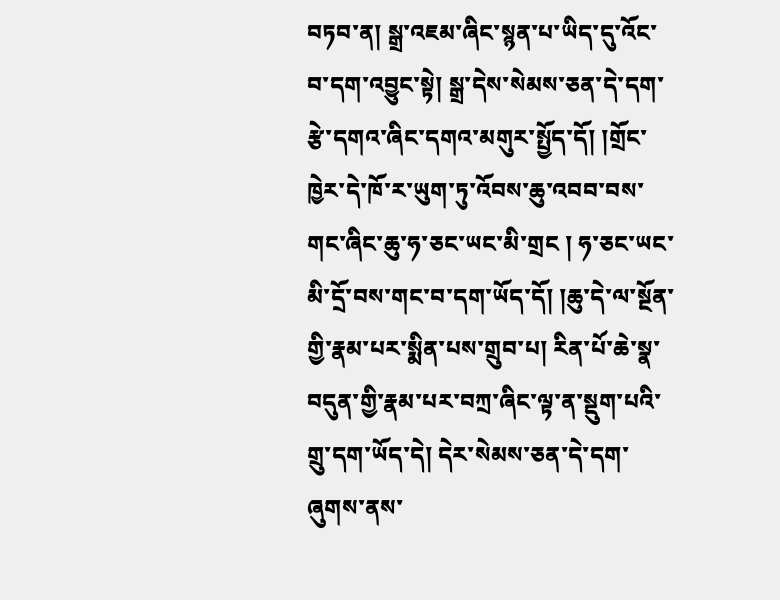བཏབ་ན། སྒྲ་འཇམ་ཞིང་སྙན་པ་ཡིད་དུ་འོང་བ་དག་འབྱུང་སྟེ། སྒྲ་དེས་སེམས་ཅན་དེ་དག་རྩེ་དགའ་ཞིང་དགའ་མགུར་སྤྱོད་དོ། །གྲོང་ཁྱེར་དེ་ཁོ་ར་ཡུག་ཏུ་འོབས་ཆུ་འབབ་བས་གང་ཞིང་ཆུ་ཧ་ཅང་ཡང་མི་གྲང ། ཧ་ཅང་ཡང་མི་དྲོ་བས་གང་བ་དག་ཡོད་དོ། །ཆུ་དེ་ལ་སྔོན་གྱི་རྣམ་པར་སྨིན་པས་གྲུབ་པ། རིན་པོ་ཆེ་སྣ་བདུན་གྱི་རྣམ་པར་བཀྲ་ཞིང་ལྟ་ན་སྡུག་པའི་གྲུ་དག་ཡོད་དེ། དེར་སེམས་ཅན་དེ་དག་ཞུགས་ནས་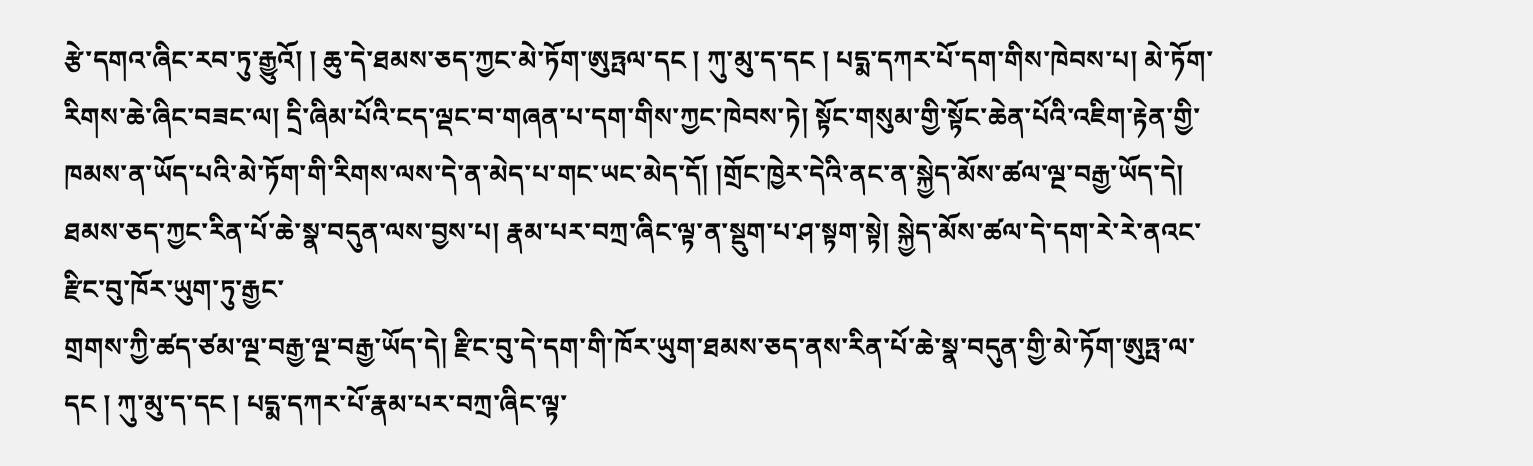རྩེ་དགའ་ཞིང་རབ་ཏུ་རྒྱུའོ། ། ཆུ་དེ་ཐམས་ཅད་ཀྱང་མེ་ཏོག་ཨུཏྤལ་དང ། ཀུ་མུ་ད་དང ། པདྨ་དཀར་པོ་དག་གིས་ཁེབས་པ། མེ་ཏོག་རིགས་ཆེ་ཞིང་བཟང་ལ། དྲི་ཞིམ་པོའི་ངད་ལྡང་བ་གཞན་པ་དག་གིས་ཀྱང་ཁེབས་ཏེ། སྟོང་གསུམ་གྱི་སྟོང་ཆེན་པོའི་འཇིག་རྟེན་གྱི་ཁམས་ན་ཡོད་པའི་མེ་ཏོག་གི་རིགས་ལས་དེ་ན་མེད་པ་གང་ཡང་མེད་དོ། །གྲོང་ཁྱེར་དེའི་ནང་ན་སྐྱེད་མོས་ཚལ་ལྔ་བརྒྱ་ཡོད་དེ། ཐམས་ཅད་ཀྱང་རིན་པོ་ཆེ་སྣ་བདུན་ལས་བྱས་པ། རྣམ་པར་བཀྲ་ཞིང་ལྟ་ན་སྡུག་པ་ཤ་སྟག་སྟེ། སྐྱེད་མོས་ཚལ་དེ་དག་རེ་རེ་ནའང་རྫིང་བུ་ཁོར་ཡུག་ཏུ་རྒྱང་
གྲགས་ཀྱི་ཚད་ཙམ་ལྔ་བརྒྱ་ལྔ་བརྒྱ་ཡོད་དེ། རྫིང་བུ་དེ་དག་གི་ཁོར་ཡུག་ཐམས་ཅད་ནས་རིན་པོ་ཆེ་སྣ་བདུན་གྱི་མེ་ཏོག་ཨུཏྤ་ལ་དང ། ཀུ་མུ་ད་དང ། པདྨ་དཀར་པོ་རྣམ་པར་བཀྲ་ཞིང་ལྟ་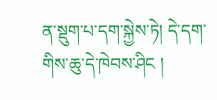ན་སྡུག་པ་དག་སྐྱེས་ཏེ། དེ་དག་གིས་ཆུ་དེ་ཁེབས་ཤིང །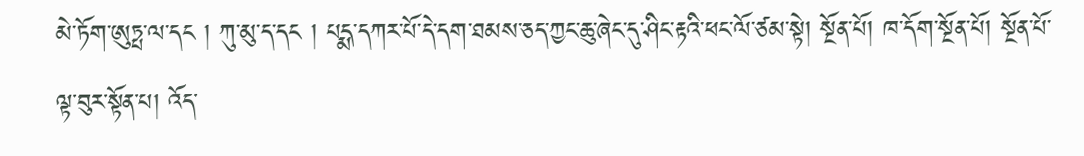མེ་ཏོག་ཨུཏྤ་ལ་དང ། ཀུ་མུ་ད་དང ། པདྨ་དཀར་པོ་དེ་དག་ཐམས་ཅད་ཀྱང་ཆུ་ཞེང་དུ་ཤིང་རྟའི་ཕང་ལོ་ཙམ་སྟེ། སྔོན་པོ། ཁ་དོག་སྔོན་པོ། སྔོན་པོ་ལྟ་བུར་སྟོན་པ། འོད་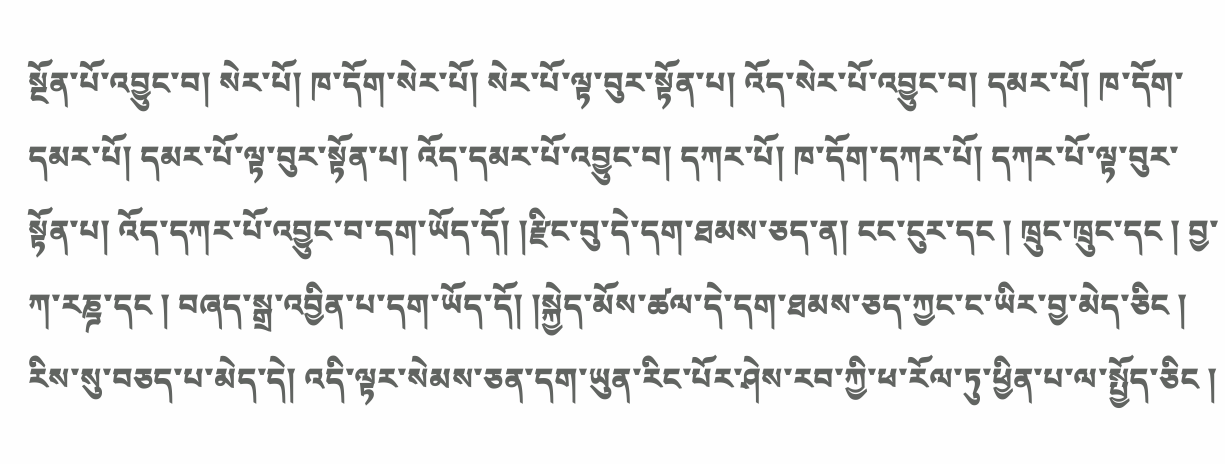སྔོན་པོ་འབྱུང་བ། སེར་པོ། ཁ་དོག་སེར་པོ། སེར་པོ་ལྟ་བུར་སྟོན་པ། འོད་སེར་པོ་འབྱུང་བ། དམར་པོ། ཁ་དོག་དམར་པོ། དམར་པོ་ལྟ་བུར་སྟོན་པ། འོད་དམར་པོ་འབྱུང་བ། དཀར་པོ། ཁ་དོག་དཀར་པོ། དཀར་པོ་ལྟ་བུར་སྟོན་པ། འོད་དཀར་པོ་འབྱུང་བ་དག་ཡོད་དོ། །རྫིང་བུ་དེ་དག་ཐམས་ཅད་ན། ངང་ངུར་དང ། ཁྲུང་ཁྲུང་དང ། བྱ་ཀ་རཎྜ་དང ། བཞད་སྒྲ་འབྱིན་པ་དག་ཡོད་དོ། །སྐྱེད་མོས་ཚལ་དེ་དག་ཐམས་ཅད་ཀྱང་ང་ཡིར་བྱ་མེད་ཅིང ། རིས་སུ་བཅད་པ་མེད་དེ། འདི་ལྟར་སེམས་ཅན་དག་ཡུན་རིང་པོར་ཤེས་རབ་ཀྱི་ཕ་རོལ་ཏུ་ཕྱིན་པ་ལ་སྤྱོད་ཅིང །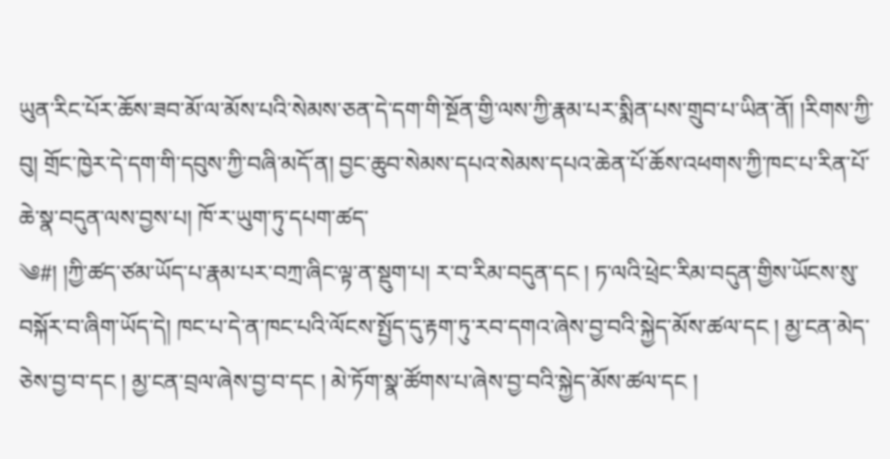ཡུན་རིང་པོར་ཆོས་ཟབ་མོ་ལ་མོས་པའི་སེམས་ཅན་དེ་དག་གི་སྔོན་གྱི་ལས་ཀྱི་རྣམ་པར་སྨིན་པས་གྲུབ་པ་ཡིན་ནོ། །རིགས་ཀྱི་བུ། གྲོང་ཁྱེར་དེ་དག་གི་དབུས་ཀྱི་བཞི་མདོ་ན། བྱང་ཆུབ་སེམས་དཔའ་སེམས་དཔའ་ཆེན་པོ་ཆོས་འཕགས་ཀྱི་ཁང་པ་རིན་པོ་ཆེ་སྣ་བདུན་ལས་བྱས་པ། ཁོ་ར་ཡུག་ཏུ་དཔག་ཚད་
༄#། །ཀྱི་ཚད་ཙམ་ཡོད་པ་རྣམ་པར་བཀྲ་ཞིང་ལྟ་ན་སྡུག་པ། ར་བ་རིམ་བདུན་དང ། ཏ་ལའི་ཕྲེང་རིམ་བདུན་གྱིས་ཡོངས་སུ་བསྐོར་བ་ཞིག་ཡོད་དེ། ཁང་པ་དེ་ན་ཁང་པའི་ལོངས་སྤྱོད་དུ་རྟག་ཏུ་རབ་དགའ་ཞེས་བྱ་བའི་སྐྱེད་མོས་ཚལ་དང ། མྱ་ངན་མེད་ཅེས་བྱ་བ་དང ། མྱ་ངན་བྲལ་ཞེས་བྱ་བ་དང ། མེ་ཏོག་སྣ་ཚོགས་པ་ཞེས་བྱ་བའི་སྐྱེད་མོས་ཚལ་དང །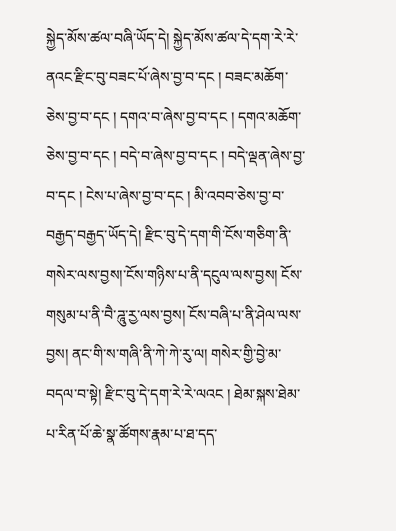སྐྱེད་མོས་ཚལ་བཞི་ཡོད་དེ། སྐྱེད་མོས་ཚལ་དེ་དག་རེ་རེ་ནའང་རྫིང་བུ་བཟང་པོ་ཞེས་བྱ་བ་དང ། བཟང་མཆོག་ཅེས་བྱ་བ་དང ། དགའ་བ་ཞེས་བྱ་བ་དང ། དགའ་མཆོག་ཅེས་བྱ་བ་དང ། བདེ་བ་ཞེས་བྱ་བ་དང ། བདེ་ལྡན་ཞེས་བྱ་བ་དང ། ངེས་པ་ཞེས་བྱ་བ་དང ། མི་འབབ་ཅེས་བྱ་བ་བརྒྱད་བརྒྱད་ཡོད་དེ། རྫིང་བུ་དེ་དག་གི་ངོས་གཅིག་ནི་གསེར་ལས་བྱས།་ངོས་གཉིས་པ་ནི་དངུལ་ལས་བྱས། ངོས་གསུམ་པ་ནི་བཻ་ཌཱུ་རྱ་ལས་བྱས། ངོས་བཞི་པ་ནི་ཤེལ་ལས་བྱས། ནང་གི་ས་གཞི་ནི་ཀེ་ཀེ་རུ་ལ། གསེར་གྱི་བྱེ་མ་བདལ་བ་སྟེ། རྫིང་བུ་དེ་དག་རེ་རེ་ལའང ། ཐེམ་སྐས་ཐེམ་པ་རིན་པོ་ཆེ་སྣ་ཚོགས་རྣམ་པ་ཐ་དད་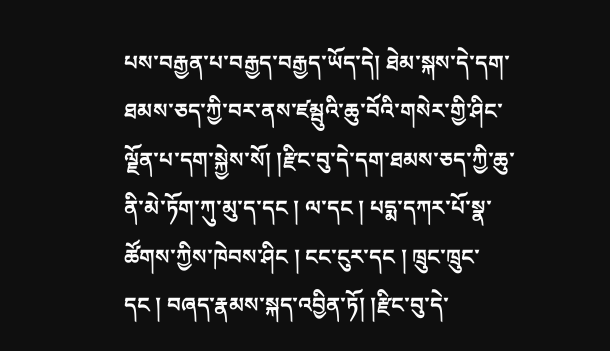པས་བརྒྱན་པ་བརྒྱད་བརྒྱད་ཡོད་དེ། ཐེམ་སྐས་དེ་དག་ཐམས་ཅད་ཀྱི་བར་ནས་ཛམྦུའི་ཆུ་བོའི་གསེར་གྱི་ཤིང་ལྗོན་པ་དག་སྐྱེས་སོ། །རྫིང་བུ་དེ་དག་ཐམས་ཅད་ཀྱི་ཆུ་ནི་མེ་ཏོག་ཀུ་མུ་ད་དང ། ལ་དང ། པདྨ་དཀར་པོ་སྣ་ཚོགས་ཀྱིས་ཁེབས་ཤིང ། ངང་ངུར་དང ། ཁྲུང་ཁྲུང་
དང ། བཞད་རྣམས་སྐད་འབྱིན་ཏོ། །རྫིང་བུ་དེ་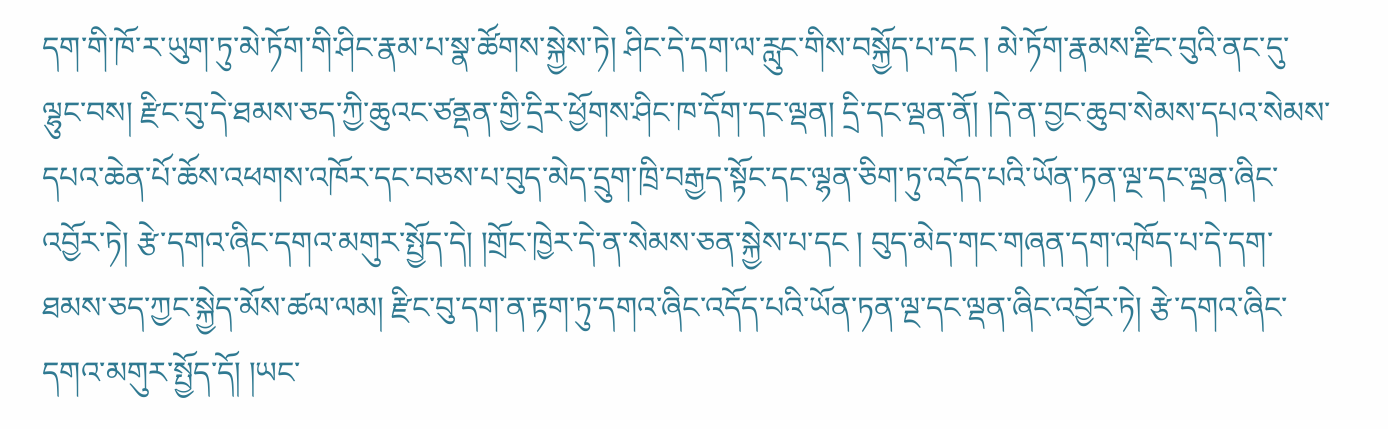དག་གི་ཁོ་ར་ཡུག་ཏུ་མེ་ཏོག་གི་ཤིང་རྣམ་པ་སྣ་ཚོགས་སྐྱེས་ཏེ། ཤིང་དེ་དག་ལ་རླུང་གིས་བསྐྱོད་པ་དང ། མེ་ཏོག་རྣམས་རྫིང་བུའི་ནང་དུ་ལྷུང་བས། རྫིང་བུ་དེ་ཐམས་ཅད་ཀྱི་ཆུའང་ཙནྡན་གྱི་དྲིར་ཕྱོགས་ཤིང་ཁ་དོག་དང་ལྡན། དྲི་དང་ལྡན་ནོ། །དེ་ན་བྱང་ཆུབ་སེམས་དཔའ་སེམས་དཔའ་ཆེན་པོ་ཆོས་འཕགས་འཁོར་དང་བཅས་པ་བུད་མེད་དྲུག་ཁྲི་བརྒྱད་སྟོང་དང་ལྷན་ཅིག་ཏུ་འདོད་པའི་ཡོན་ཏན་ལྔ་དང་ལྡན་ཞིང་འབྱོར་ཏེ། རྩེ་དགའ་ཞིང་དགའ་མགུར་སྤྱོད་དེ། །གྲོང་ཁྱེར་དེ་ན་སེམས་ཅན་སྐྱེས་པ་དང ། བུད་མེད་གང་གཞན་དག་འཁོད་པ་དེ་དག་ཐམས་ཅད་ཀྱང་སྐྱེད་མོས་ཚལ་ལམ། རྫིང་བུ་དག་ན་རྟག་ཏུ་དགའ་ཞིང་འདོད་པའི་ཡོན་ཏན་ལྔ་དང་ལྡན་ཞིང་འབྱོར་ཏེ། རྩེ་དགའ་ཞིང་དགའ་མགུར་སྤྱོད་དོ། །ཡང་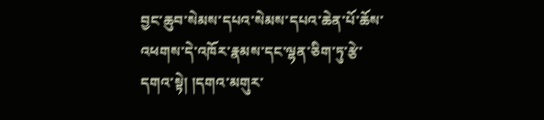བྱང་ཆུབ་སེམས་དཔའ་སེམས་དཔའ་ཆེན་པོ་ཆོས་འཕགས་དེ་འཁོར་རྣམས་དང་ལྷན་ཅིག་ཏུ་རྩེ་དགའ་སྟེ། །དགའ་མགུར་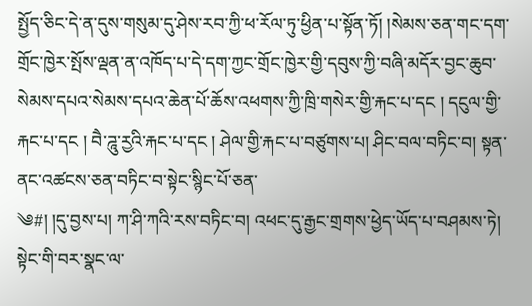སྤྱོད་ཅིང་དེ་ན་དུས་གསུམ་དུ་ཤེས་རབ་ཀྱི་ཕ་རོལ་ཏུ་ཕྱིན་པ་སྟོན་ཏོ། །སེམས་ཅན་གང་དག་གྲོང་ཁྱེར་སྤོས་ལྡན་ན་འཁོད་པ་དེ་དག་ཀྱང་གྲོང་ཁྱེར་གྱི་དབུས་ཀྱི་བཞི་མདོར་བྱང་ཆུབ་སེམས་དཔའ་སེམས་དཔའ་ཆེན་པོ་ཆོས་འཕགས་ཀྱི་ཁྲི་གསེར་གྱི་རྐང་པ་དང ། དངུལ་གྱི་རྐང་པ་དང ། བཻ་ཌཱུ་རྱའི་རྐང་པ་དང ། ཤེལ་གྱི་རྐང་པ་བཙུགས་པ། ཤིང་བལ་བཏིང་བ། སྟན་ནང་འཚངས་ཅན་བཏིང་བ་སྟེང་སྙིང་པོ་ཅན་
༄#། །དུ་བྱས་པ། ཀ་ཤི་ཀའི་རས་བཏིང་བ། འཕང་དུ་རྒྱང་གྲགས་ཕྱེད་ཡོད་པ་བཤམས་ཏེ། སྟེང་གི་བར་སྣང་ལ་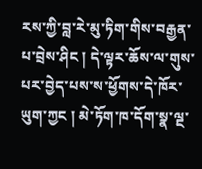རས་ཀྱི་བླ་རེ་མུ་ཏིག་གིས་བརྒྱན་པ་བྲེས་ཤིང ། དེ་ལྟར་ཆོས་ལ་གུས་པར་བྱེད་པས་ས་ཕྱོགས་དེ་ཁོར་ཡུག་ཀྱང ། མེ་ཏོག་ཁ་དོག་སྣ་ལྔ་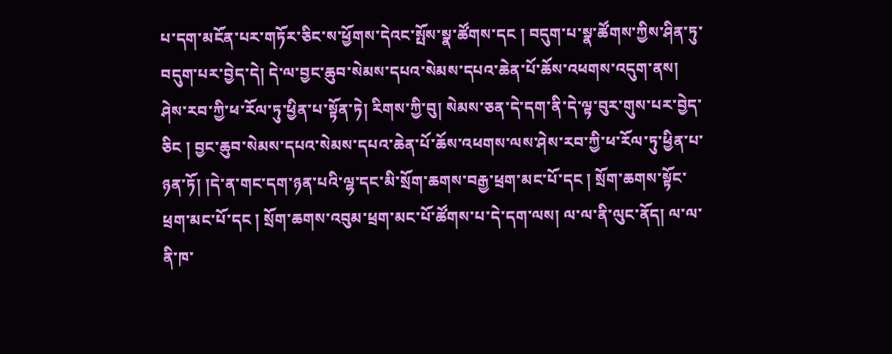པ་དག་མངོན་པར་གཏོར་ཅིང་ས་ཕྱོགས་དེའང་སྤོས་སྣ་ཚོགས་དང ། བདུག་པ་སྣ་ཚོགས་ཀྱིས་ཤིན་ཏུ་བདུག་པར་བྱེད་དེ། དེ་ལ་བྱང་ཆུབ་སེམས་དཔའ་སེམས་དཔའ་ཆེན་པོ་ཆོས་འཕགས་འདུག་ནས། ཤེས་རབ་ཀྱི་ཕ་རོལ་ཏུ་ཕྱིན་པ་སྟོན་ཏེ། རིགས་ཀྱི་བུ། སེམས་ཅན་དེ་དག་ནི་དེ་ལྟ་བུར་གུས་པར་བྱེད་ཅིང ། བྱང་ཆུབ་སེམས་དཔའ་སེམས་དཔའ་ཆེན་པོ་ཆོས་འཕགས་ལས་ཤེས་རབ་ཀྱི་ཕ་རོལ་ཏུ་ཕྱིན་པ་ཉན་ཏོ། །དེ་ན་གང་དག་ཉན་པའི་ལྷ་དང་མི་སྲོག་ཆགས་བརྒྱ་ཕྲག་མང་པོ་དང ། སྲོག་ཆགས་སྟོང་ཕྲག་མང་པོ་དང ། སྲོག་ཆགས་འབུམ་ཕྲག་མང་པོ་ཚོགས་པ་དེ་དག་ལས། ལ་ལ་ནི་ལུང་ནོད། ལ་ལ་ནི་ཁ་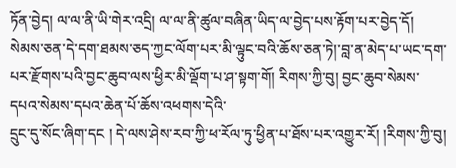ཏོན་བྱེད། ལ་ལ་ནི་ཡི་གེར་འདྲི། ལ་ལ་ནི་ཚུལ་བཞིན་ཡིད་ལ་བྱེད་པས་རྟོག་པར་བྱེད་དོ། སེམས་ཅན་དེ་དག་ཐམས་ཅད་ཀྱང་ལོག་པར་མི་ལྟུང་བའི་ཆོས་ཅན་ཏེ།་བླ་ན་མེད་པ་ཡང་དག་པར་རྫོགས་པའི་བྱང་ཆུབ་ལས་ཕྱིར་མི་ལྡོག་པ་ཤ་སྟག་གོ། རིགས་ཀྱི་བུ། བྱང་ཆུབ་སེམས་དཔའ་སེམས་དཔའ་ཆེན་པོ་ཆོས་འཕགས་དེའི་
དྲུང་དུ་སོང་ཞིག་དང ། དེ་ལས་ཤེས་རབ་ཀྱི་ཕ་རོལ་ཏུ་ཕྱིན་པ་ཐོས་པར་འགྱུར་རོ། །རིགས་ཀྱི་བུ།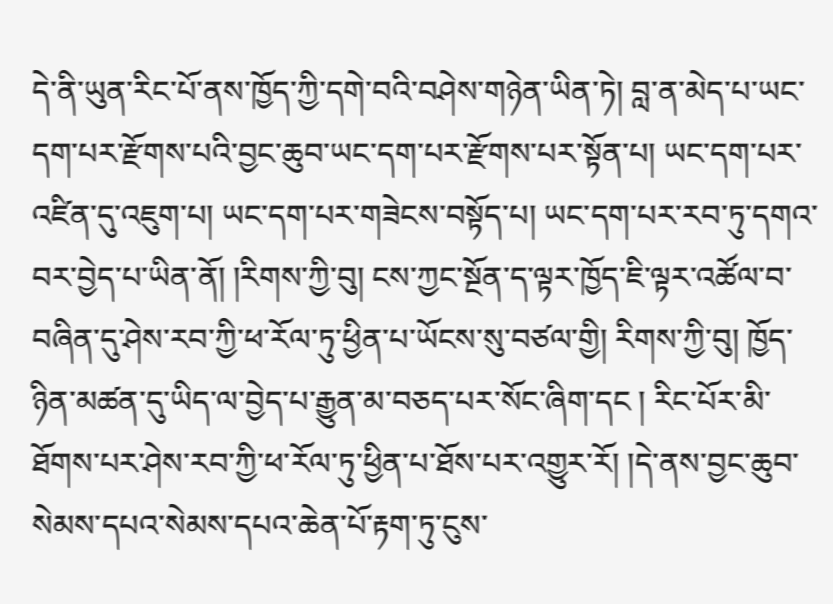དེ་ནི་ཡུན་རིང་པོ་ནས་ཁྱོད་ཀྱི་དགེ་བའི་བཤེས་གཉེན་ཡིན་ཏེ། བླ་ན་མེད་པ་ཡང་དག་པར་རྫོགས་པའི་བྱང་ཆུབ་ཡང་དག་པར་རྫོགས་པར་སྟོན་པ། ཡང་དག་པར་འཛིན་དུ་འཇུག་པ། ཡང་དག་པར་གཟེངས་བསྟོད་པ། ཡང་དག་པར་རབ་ཏུ་དགའ་བར་བྱེད་པ་ཡིན་ནོ། །རིགས་ཀྱི་བུ། ངས་ཀྱང་སྔོན་ད་ལྟར་ཁྱོད་ཇི་ལྟར་འཚོལ་བ་བཞིན་དུ་ཤེས་རབ་ཀྱི་ཕ་རོལ་ཏུ་ཕྱིན་པ་ཡོངས་སུ་བཙལ་གྱི། རིགས་ཀྱི་བུ། ཁྱོད་ཉིན་མཚན་དུ་ཡིད་ལ་བྱེད་པ་རྒྱུན་མ་བཅད་པར་སོང་ཞིག་དང ། རིང་པོར་མི་ཐོགས་པར་ཤེས་རབ་ཀྱི་ཕ་རོལ་ཏུ་ཕྱིན་པ་ཐོས་པར་འགྱུར་རོ། །དེ་ནས་བྱང་ཆུབ་སེམས་དཔའ་སེམས་དཔའ་ཆེན་པོ་རྟག་ཏུ་ངུས་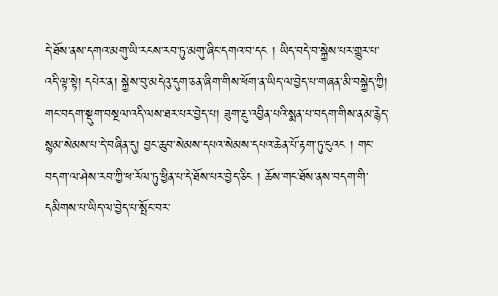དེ་ཐོས་ནས་དགའ་མགུ་ཡི་རངས་རབ་ཏུ་མགུ་ཞིང་དགའ་བ་དང ། ཡིད་བདེ་བ་སྐྱེས་པར་གྱུར་པ་འདི་ལྟ་སྟེ། དཔེར་ན། སྐྱེས་བུ་མདེའུ་དུག་ཅན་ཞིག་གིས་ཕོག་ན་ཡིད་ལ་བྱེད་པ་གཞན་མི་བསྐྱེད་ཀྱི། གང་བདག་སྡུག་བསྔལ་འདི་ལས་ཐར་པར་བྱེད་པ། ཟུག་རྔུ་འབྱིན་པའི་སྨན་པ་བདག་གིས་ནམ་རྙེད་སྙམ་སེམས་པ་དེ་བཞིན་དུ། བྱང་ཆུབ་སེམས་དཔའ་སེམས་དཔའ་ཆེན་པོ་རྟག་ཏུ་ངུའང ། གང་བདག་ལ་ཤེས་རབ་ཀྱི་ཕ་རོལ་ཏུ་ཕྱིན་པ་དེ་ཐོས་པར་བྱེད་ཅིང ། ཆོས་གང་ཐོས་ནས་བདག་གི་དམིགས་པ་ཡིད་ལ་བྱེད་པ་སྤོང་བར་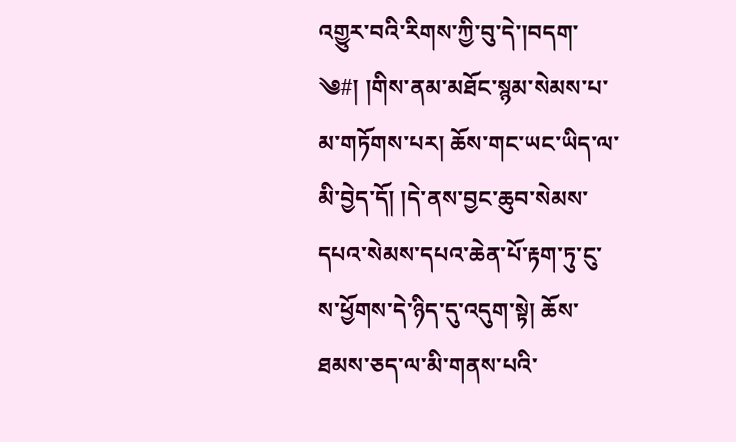འགྱུར་བའི་རིགས་ཀྱི་བུ་དེ་།བདག་
༄#། །གིས་ནམ་མཐོང་སྙམ་སེམས་པ་མ་གཏོགས་པར། ཆོས་གང་ཡང་ཡིད་ལ་མི་བྱེད་དོ། །དེ་ནས་བྱང་ཆུབ་སེམས་དཔའ་སེམས་དཔའ་ཆེན་པོ་རྟག་ཏུ་ངུ་ས་ཕྱོགས་དེ་ཉིད་དུ་འདུག་སྟེ། ཆོས་ཐམས་ཅད་ལ་མི་གནས་པའི་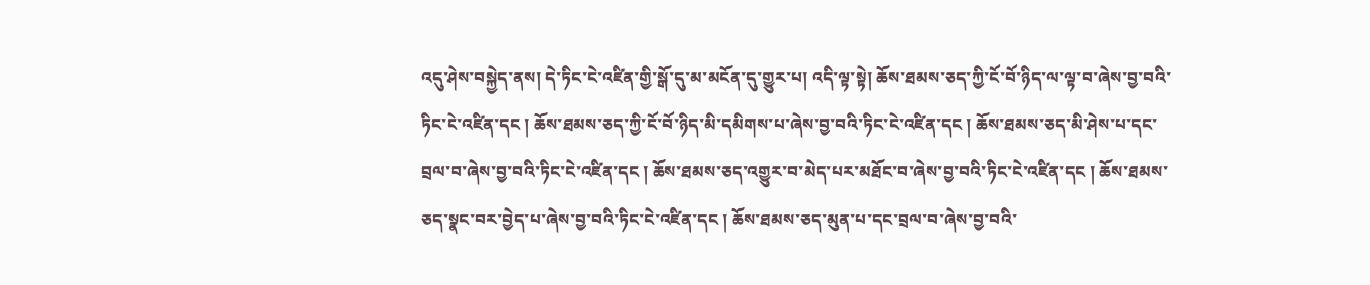འདུ་ཤེས་བསྐྱེད་ནས། དེ་ཏིང་ངེ་འཛིན་གྱི་སྒོ་དུ་མ་མངོན་དུ་གྱུར་པ། འདི་ལྟ་སྟེ། ཆོས་ཐམས་ཅད་ཀྱི་ངོ་བོ་ཉིད་ལ་ལྟ་བ་ཞེས་བྱ་བའི་ཏིང་ངེ་འཛིན་དང ། ཆོས་ཐམས་ཅད་ཀྱི་ངོ་བོ་ཉིད་མི་དམིགས་པ་ཞེས་བྱ་བའི་ཏིང་ངེ་འཛིན་དང ། ཆོས་ཐམས་ཅད་མི་ཤེས་པ་དང་བྲལ་བ་ཞེས་བྱ་བའི་ཏིང་ངེ་འཛིན་དང ། ཆོས་ཐམས་ཅད་འགྱུར་བ་མེད་པར་མཐོང་བ་ཞེས་བྱ་བའི་ཏིང་ངེ་འཛིན་དང ། ཆོས་ཐམས་ཅད་སྣང་བར་བྱེད་པ་ཞེས་བྱ་བའི་ཏིང་ངེ་འཛིན་དང ། ཆོས་ཐམས་ཅད་མུན་པ་དང་བྲལ་བ་ཞེས་བྱ་བའི་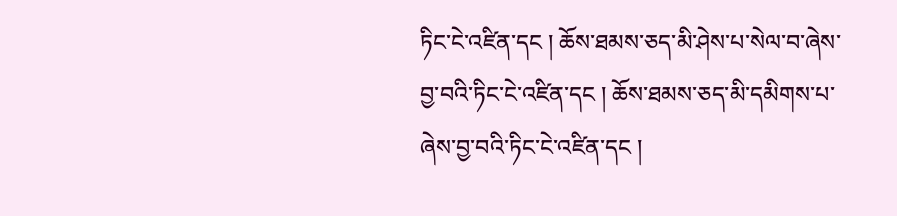ཏིང་ངེ་འཛིན་དང ། ཆོས་ཐམས་ཅད་མི་ཤེས་པ་སེལ་བ་ཞེས་བྱ་བའི་ཏིང་ངེ་འཛིན་དང ། ཆོས་ཐམས་ཅད་མི་དམིགས་པ་ཞེས་བྱ་བའི་ཏིང་ངེ་འཛིན་དང །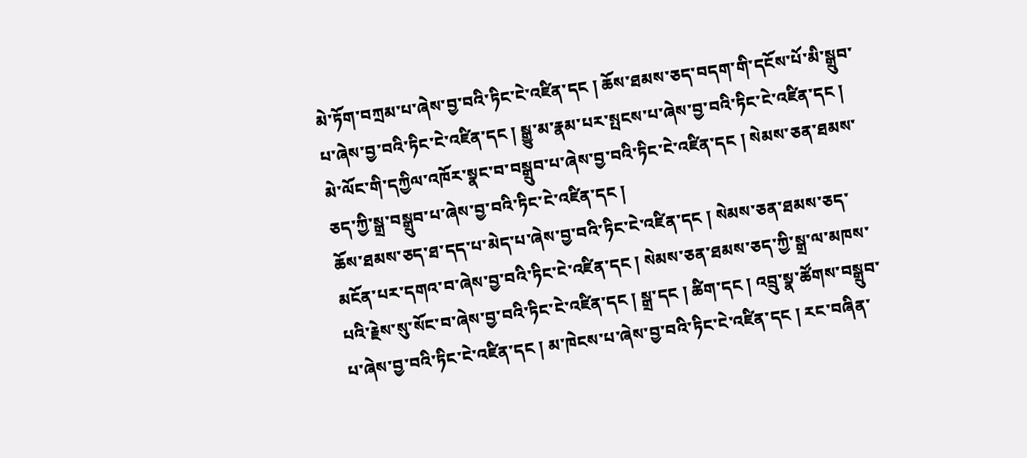མེ་ཏོག་བཀྲམ་པ་ཞེས་བྱ་བའི་ཏིང་ངེ་འཛིན་དང ། ཆོས་ཐམས་ཅད་བདག་གི་དངོས་པོ་མི་སྒྲུབ་པ་ཞེས་བྱ་བའི་ཏིང་ངེ་འཛིན་དང ། སྒྱུ་མ་རྣམ་པར་སྤངས་པ་ཞེས་བྱ་བའི་ཏིང་ངེ་འཛིན་དང ། མེ་ལོང་གི་དཀྱིལ་འཁོར་སྣང་བ་བསྒྲུབ་པ་ཞེས་བྱ་བའི་ཏིང་ངེ་འཛིན་དང ། སེམས་ཅན་ཐམས་ཅད་ཀྱི་སྒྲ་བསྒྲུབ་པ་ཞེས་བྱ་བའི་ཏིང་ངེ་འཛིན་དང །
ཆོས་ཐམས་ཅད་ཐ་དད་པ་མེད་པ་ཞེས་བྱ་བའི་ཏིང་ངེ་འཛིན་དང ། སེམས་ཅན་ཐམས་ཅད་མངོན་པར་དགའ་བ་ཞེས་བྱ་བའི་ཏིང་ངེ་འཛིན་དང ། སེམས་ཅན་ཐམས་ཅད་ཀྱི་སྒྲ་ལ་མཁས་པའི་རྗེས་སུ་སོང་བ་ཞེས་བྱ་བའི་ཏིང་ངེ་འཛིན་དང ། སྒྲ་དང ། ཚིག་དང ། འབྲུ་སྣ་ཚོགས་བསྒྲུབ་པ་ཞེས་བྱ་བའི་ཏིང་ངེ་འཛིན་དང ། མ་ཁེངས་པ་ཞེས་བྱ་བའི་ཏིང་ངེ་འཛིན་དང ། རང་བཞིན་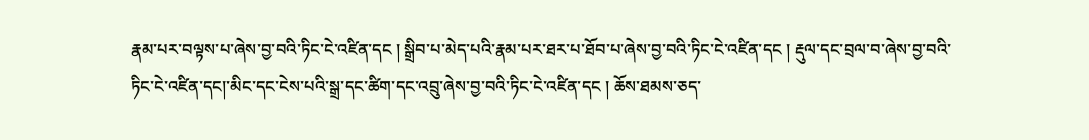རྣམ་པར་བལྟས་པ་ཞེས་བྱ་བའི་ཏིང་ངེ་འཛིན་དང ། སྒྲིབ་པ་མེད་པའི་རྣམ་པར་ཐར་པ་ཐོབ་པ་ཞེས་བྱ་བའི་ཏིང་ངེ་འཛིན་དང ། རྡུལ་དང་བྲལ་བ་ཞེས་བྱ་བའི་ཏིང་ངེ་འཛིན་དང།་མིང་དང་ངེས་པའི་སྒྲ་དང་ཚིག་དང་འབྲུ་ཞེས་བྱ་བའི་ཏིང་ངེ་འཛིན་དང ། ཆོས་ཐམས་ཅད་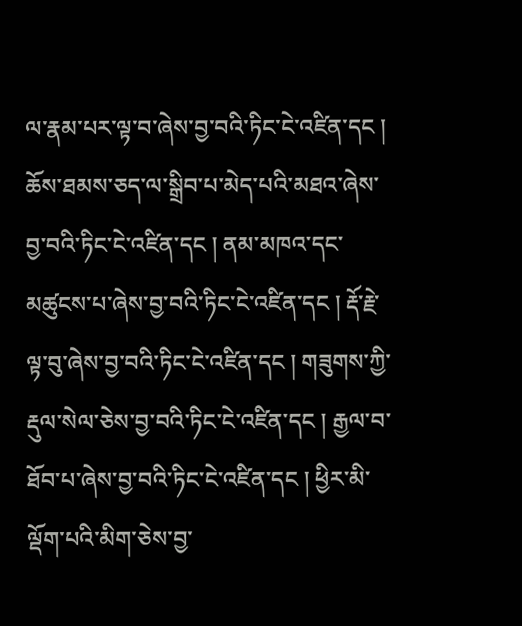ལ་རྣམ་པར་ལྟ་བ་ཞེས་བྱ་བའི་ཏིང་ངེ་འཛིན་དང ། ཆོས་ཐམས་ཅད་ལ་སྒྲིབ་པ་མེད་པའི་མཐའ་ཞེས་བྱ་བའི་ཏིང་ངེ་འཛིན་དང ། ནམ་མཁའ་དང་མཚུངས་པ་ཞེས་བྱ་བའི་ཏིང་ངེ་འཛིན་དང ། རྡོ་རྗེ་ལྟ་བུ་ཞེས་བྱ་བའི་ཏིང་ངེ་འཛིན་དང ། གཟུགས་ཀྱི་རྡུལ་སེལ་ཅེས་བྱ་བའི་ཏིང་ངེ་འཛིན་དང ། རྒྱལ་བ་ཐོབ་པ་ཞེས་བྱ་བའི་ཏིང་ངེ་འཛིན་དང ། ཕྱིར་མི་ལྡོག་པའི་མིག་ཅེས་བྱ་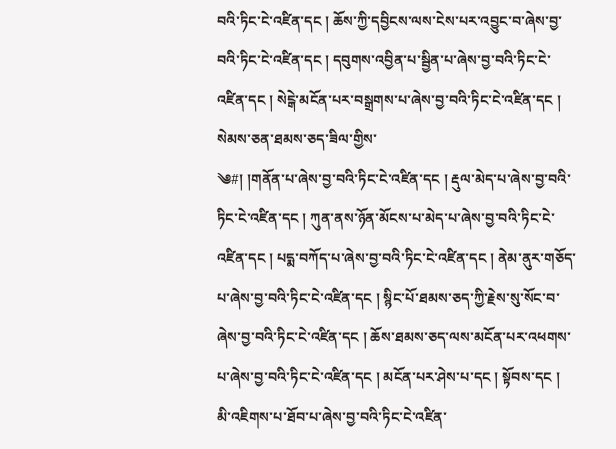བའི་ཏིང་ངེ་འཛིན་དང ། ཆོས་ཀྱི་དབྱིངས་ལས་ངེས་པར་འབྱུང་བ་ཞེས་བྱ་བའི་ཏིང་ངེ་འཛིན་དང ། དབུགས་འབྱིན་པ་སྦྱིན་པ་ཞེས་བྱ་བའི་ཏིང་ངེ་འཛིན་དང ། སེངྒེ་མངོན་པར་བསྒྲགས་པ་ཞེས་བྱ་བའི་ཏིང་ངེ་འཛིན་དང ། སེམས་ཅན་ཐམས་ཅད་ཟིལ་གྱིས་
༄#། །གནོན་པ་ཞེས་བྱ་བའི་ཏིང་ངེ་འཛིན་དང ། རྡུལ་མེད་པ་ཞེས་བྱ་བའི་ཏིང་ངེ་འཛིན་དང ། ཀུན་ནས་ཉོན་མོངས་པ་མེད་པ་ཞེས་བྱ་བའི་ཏིང་ངེ་འཛིན་དང ། པདྨ་བཀོད་པ་ཞེས་བྱ་བའི་ཏིང་ངེ་འཛིན་དང ། ནེམ་ནུར་གཅོད་པ་ཞེས་བྱ་བའི་ཏིང་ངེ་འཛིན་དང ། སྙིང་པོ་ཐམས་ཅད་ཀྱི་རྗེས་སུ་སོང་བ་ཞེས་བྱ་བའི་ཏིང་ངེ་འཛིན་དང ། ཆོས་ཐམས་ཅད་ལས་མངོན་པར་འཕགས་པ་ཞེས་བྱ་བའི་ཏིང་ངེ་འཛིན་དང ། མངོན་པར་ཤེས་པ་དང ། སྟོབས་དང ། མི་འཇིགས་པ་ཐོབ་པ་ཞེས་བྱ་བའི་ཏིང་ངེ་འཛིན་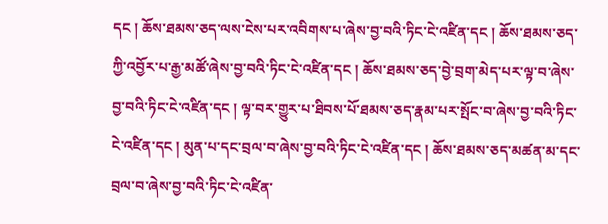དང ། ཆོས་ཐམས་ཅད་ལས་ངེས་པར་འབིགས་པ་ཞེས་བྱ་བའི་ཏིང་ངེ་འཛིན་དང ། ཆོས་ཐམས་ཅད་ཀྱི་འབྱོར་པ་རྒྱ་མཚོ་ཞེས་བྱ་བའི་ཏིང་ངེ་འཛིན་དང ། ཆོས་ཐམས་ཅད་བྱེ་བྲག་མེད་པར་ལྟ་བ་ཞེས་བྱ་བའི་ཏིང་ངེ་འཛིན་དང ། ལྟ་བར་གྱུར་པ་ཐིབས་པོ་ཐམས་ཅད་རྣམ་པར་སྤོང་བ་ཞེས་བྱ་བའི་ཏིང་ངེ་འཛིན་དང ། མུན་པ་དང་བྲལ་བ་ཞེས་བྱ་བའི་ཏིང་ངེ་འཛིན་དང ། ཆོས་ཐམས་ཅད་མཚན་མ་དང་བྲལ་བ་ཞེས་བྱ་བའི་ཏིང་ངེ་འཛིན་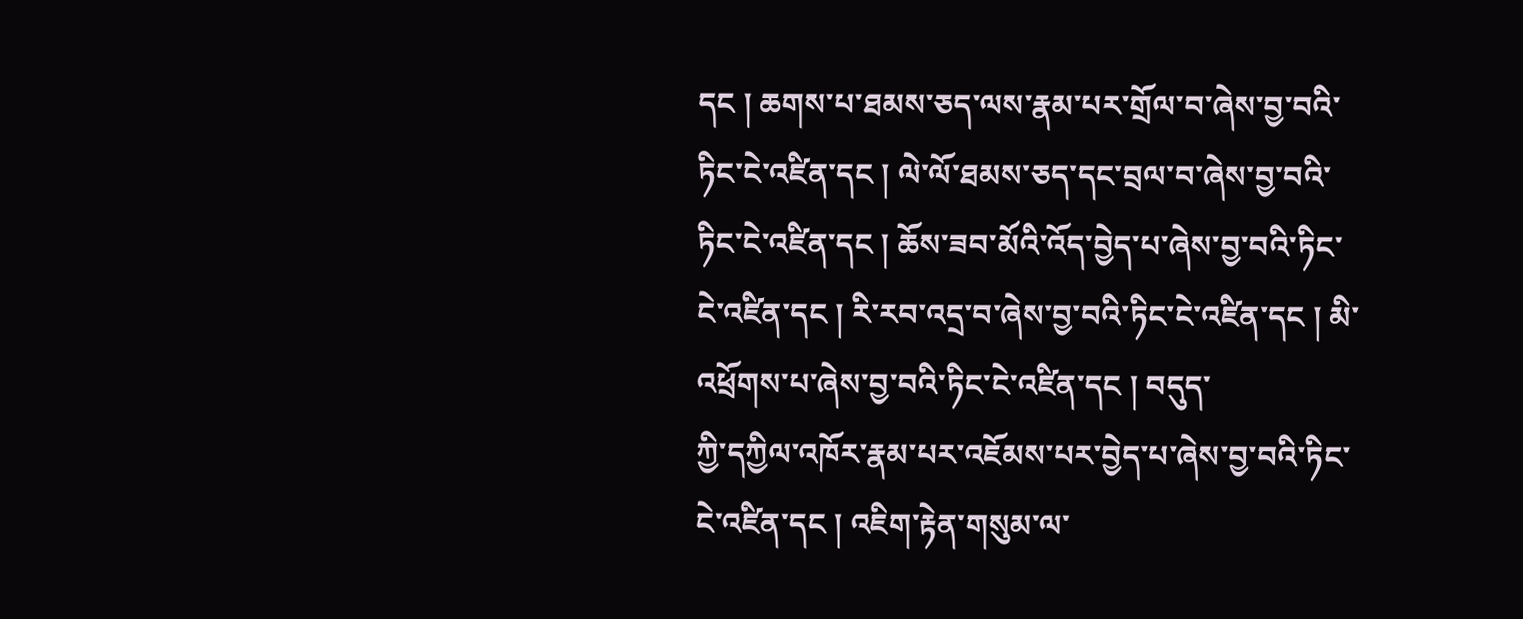དང ། ཆགས་པ་ཐམས་ཅད་ལས་རྣམ་པར་གྲོལ་བ་ཞེས་བྱ་བའི་ཏིང་ངེ་འཛིན་དང ། ལེ་ལོ་ཐམས་ཅད་དང་བྲལ་བ་ཞེས་བྱ་བའི་ཏིང་ངེ་འཛིན་དང ། ཆོས་ཟབ་མོའི་འོད་བྱེད་པ་ཞེས་བྱ་བའི་ཏིང་ངེ་འཛིན་དང ། རི་རབ་འདྲ་བ་ཞེས་བྱ་བའི་ཏིང་ངེ་འཛིན་དང ། མི་འཕྲོགས་པ་ཞེས་བྱ་བའི་ཏིང་ངེ་འཛིན་དང ། བདུད་
ཀྱི་དཀྱིལ་འཁོར་རྣམ་པར་འཇོམས་པར་བྱེད་པ་ཞེས་བྱ་བའི་ཏིང་ངེ་འཛིན་དང ། འཇིག་རྟེན་གསུམ་ལ་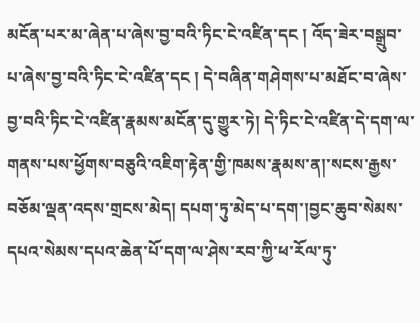མངོན་པར་མ་ཞེན་པ་ཞེས་བྱ་བའི་ཏིང་ངེ་འཛིན་དང ། འོད་ཟེར་བསྒྲུབ་པ་ཞེས་བྱ་བའི་ཏིང་ངེ་འཛིན་དང ། དེ་བཞིན་གཤེགས་པ་མཐོང་བ་ཞེས་བྱ་བའི་ཏིང་ངེ་འཛིན་རྣམས་མངོན་དུ་གྱུར་ཏེ། དེ་ཏིང་ངེ་འཛིན་དེ་དག་ལ་གནས་པས་ཕྱོགས་བཅུའི་འཇིག་རྟེན་གྱི་ཁམས་རྣམས་ན།་སངས་རྒྱས་བཅོམ་ལྡན་འདས་གྲངས་མེད། དཔག་ཏུ་མེད་པ་དག་།བྱང་ཆུབ་སེམས་དཔའ་སེམས་དཔའ་ཆེན་པོ་དག་ལ་ཤེས་རབ་ཀྱི་ཕ་རོལ་ཏུ་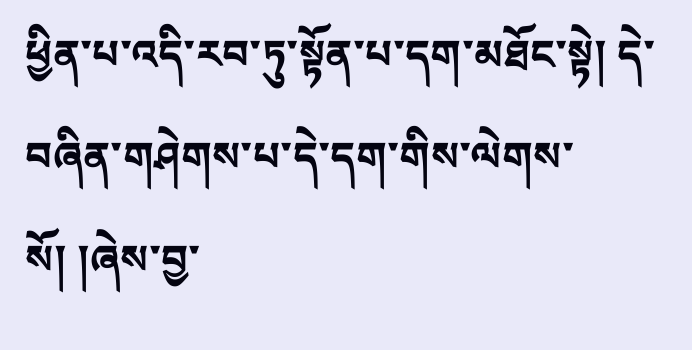ཕྱིན་པ་འདི་རབ་ཏུ་སྟོན་པ་དག་མཐོང་སྟེ། དེ་བཞིན་གཤེགས་པ་དེ་དག་གིས་ལེགས་སོ། །ཞེས་བྱ་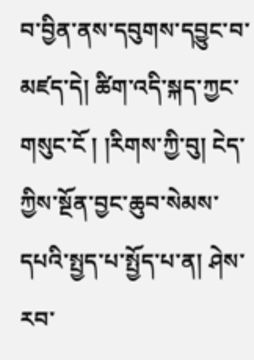བ་བྱིན་ནས་དབུགས་དབྱུང་བ་མཛད་དེ། ཚིག་འདི་སྐད་ཀྱང་གསུང་ངོ ། །རིགས་ཀྱི་བུ། ངེད་ཀྱིས་སྔོན་བྱང་ཆུབ་སེམས་དཔའི་སྤྱད་པ་སྤྱོད་པ་ན། ཤེས་རབ་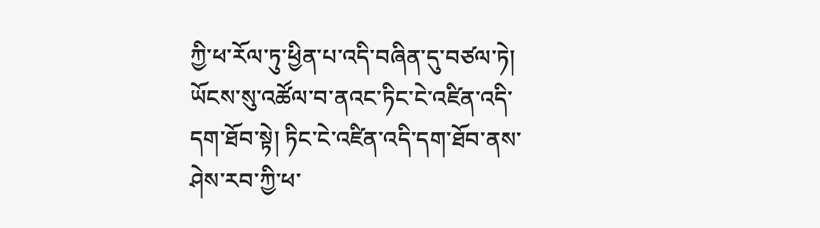ཀྱི་ཕ་རོལ་ཏུ་ཕྱིན་པ་འདི་བཞིན་དུ་བཙལ་ཏེ། ཡོངས་སུ་འཚོལ་བ་ནའང་ཏིང་ངེ་འཛིན་འདི་དག་ཐོབ་སྟེ། ཏིང་ངེ་འཛིན་འདི་དག་ཐོབ་ནས་ཤེས་རབ་ཀྱི་ཕ་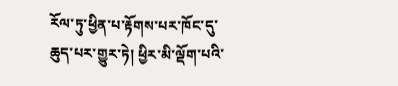རོལ་ཏུ་ཕྱིན་པ་རྟོགས་པར་ཁོང་དུ་ཆུད་པར་གྱུར་ཏེ། ཕྱིར་མི་ལྡོག་པའི་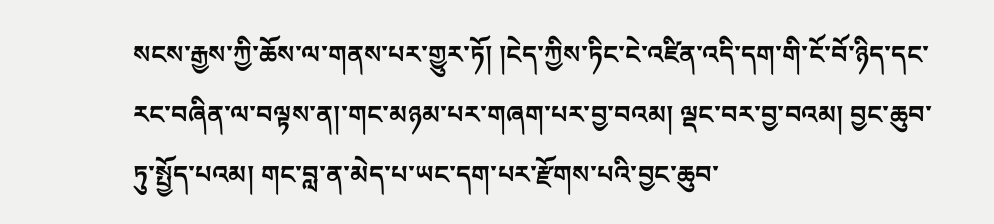སངས་རྒྱས་ཀྱི་ཆོས་ལ་གནས་པར་གྱུར་ཏོ། །ངེད་ཀྱིས་ཏིང་ངེ་འཛིན་འདི་དག་གི་ངོ་བོ་ཉིད་དང་རང་བཞིན་ལ་བལྟས་ན།་གང་མཉམ་པར་གཞག་པར་བྱ་བའམ། ལྡང་བར་བྱ་བའམ། བྱང་ཆུབ་ཏུ་སྤྱོད་པའམ། གང་བླ་ན་མེད་པ་ཡང་དག་པར་རྫོགས་པའི་བྱང་ཆུབ་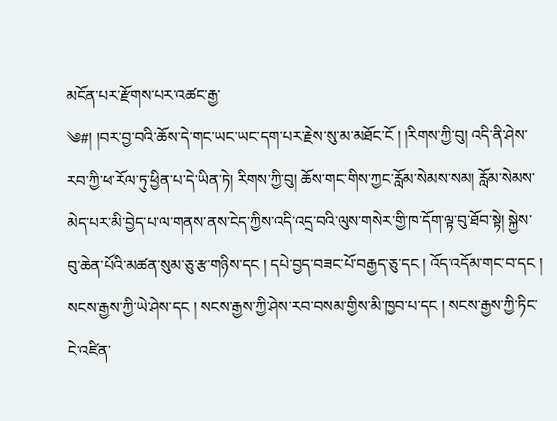མངོན་པར་རྫོགས་པར་འཚང་རྒྱ་
༄#། །བར་བྱ་བའི་ཆོས་དེ་གང་ཡང་ཡང་དག་པར་རྗེས་སུ་མ་མཐོང་ངོ ། །རིགས་ཀྱི་བུ། འདི་ནི་ཤེས་རབ་ཀྱི་ཕ་རོལ་ཏུ་ཕྱིན་པ་དེ་ཡིན་ཏེ། རིགས་ཀྱི་བུ། ཆོས་གང་གིས་ཀྱང་རློམ་སེམས་སམ། རློམ་སེམས་མེད་པར་མི་བྱེད་པ་ལ་གནས་ནས་ངེད་ཀྱིས་འདི་འདྲ་བའི་ལུས་གསེར་གྱི་ཁ་དོག་ལྟ་བུ་ཐོབ་སྟེ། སྐྱེས་བུ་ཆེན་པོའི་མཚན་སུམ་ཅུ་རྩ་གཉིས་དང ། དཔེ་བྱད་བཟང་པོ་བརྒྱད་ཅུ་དང ། འོད་འདོམ་གང་བ་དང ། སངས་རྒྱས་ཀྱི་ཡེ་ཤེས་དང ། སངས་རྒྱས་ཀྱི་ཤེས་རབ་བསམ་གྱིས་མི་ཁྱབ་པ་དང ། སངས་རྒྱས་ཀྱི་ཏིང་ངེ་འཛིན་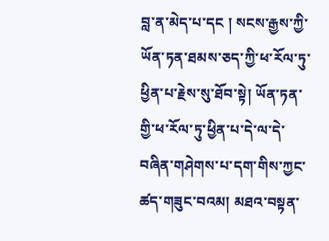བླ་ན་མེད་པ་དང ། སངས་རྒྱས་ཀྱི་ཡོན་ཏན་ཐམས་ཅད་ཀྱི་ཕ་རོལ་ཏུ་ཕྱིན་པ་རྗེས་སུ་ཐོབ་སྟེ། ཡོན་ཏན་གྱི་ཕ་རོལ་ཏུ་ཕྱིན་པ་དེ་ལ་དེ་བཞིན་གཤེགས་པ་དག་གིས་ཀྱང་ཚད་གཟུང་བའམ། མཐའ་བསྟན་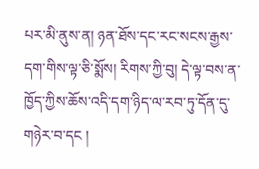པར་མི་ནུས་ན། ཉན་ཐོས་དང་རང་སངས་རྒྱས་དག་གིས་ལྟ་ཅི་སྨོས། རིགས་ཀྱི་བུ། དེ་ལྟ་བས་ན་ཁྱོད་ཀྱིས་ཆོས་འདི་དག་ཉིད་ལ་རབ་ཏུ་དོན་དུ་གཉེར་བ་དང །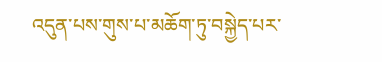འདུན་པས་གུས་པ་མཆོག་ཏུ་བསྐྱེད་པར་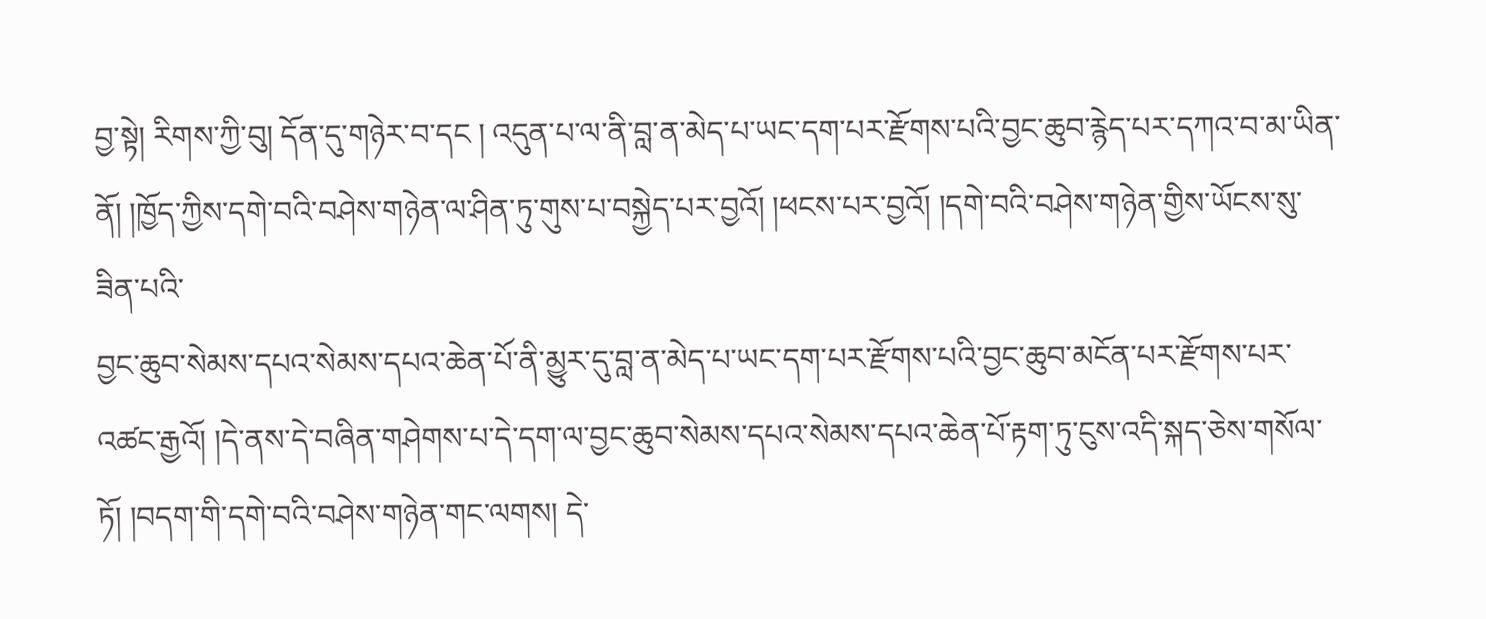བྱ་སྟེ། རིགས་ཀྱི་བུ། དོན་དུ་གཉེར་བ་དང ། འདུན་པ་ལ་ནི་བླ་ན་མེད་པ་ཡང་དག་པར་རྫོགས་པའི་བྱང་ཆུབ་རྙེད་པར་དཀའ་བ་མ་ཡིན་ནོ། །ཁྱོད་ཀྱིས་དགེ་བའི་བཤེས་གཉེན་ལ་ཤིན་ཏུ་གུས་པ་བསྐྱེད་པར་བྱའོ། །ཕངས་པར་བྱའོ། །དགེ་བའི་བཤེས་གཉེན་གྱིས་ཡོངས་སུ་ཟིན་པའི་
བྱང་ཆུབ་སེམས་དཔའ་སེམས་དཔའ་ཆེན་པོ་ནི་མྱུར་དུ་བླ་ན་མེད་པ་ཡང་དག་པར་རྫོགས་པའི་བྱང་ཆུབ་མངོན་པར་རྫོགས་པར་འཚང་རྒྱའོ། །དེ་ནས་དེ་བཞིན་གཤེགས་པ་དེ་དག་ལ་བྱང་ཆུབ་སེམས་དཔའ་སེམས་དཔའ་ཆེན་པོ་རྟག་ཏུ་ངུས་འདི་སྐད་ཅེས་གསོལ་ཏོ། །བདག་གི་དགེ་བའི་བཤེས་གཉེན་གང་ལགས། དེ་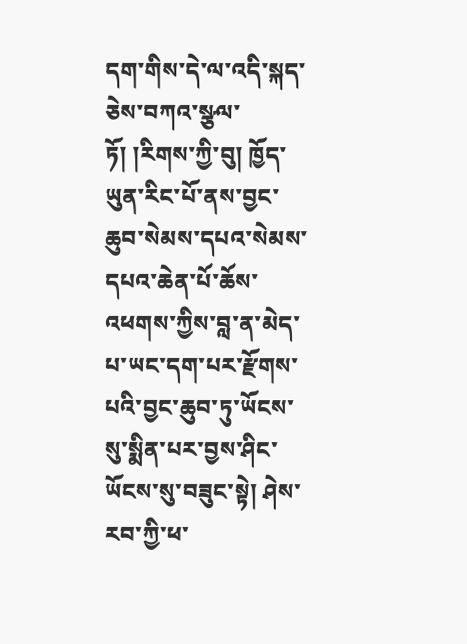དག་གིས་དེ་ལ་འདི་སྐད་ཅེས་བཀའ་སྩལ་ཏོ། །རིགས་ཀྱི་བུ། ཁྱོད་ཡུན་རིང་པོ་ནས་བྱང་ཆུབ་སེམས་དཔའ་སེམས་དཔའ་ཆེན་པོ་ཆོས་འཕགས་ཀྱིས་བླ་ན་མེད་པ་ཡང་དག་པར་རྫོགས་པའི་བྱང་ཆུབ་ཏུ་ཡོངས་སུ་སྨིན་པར་བྱས་ཤིང་ཡོངས་སུ་བཟུང་སྟེ། ཤེས་རབ་ཀྱི་ཕ་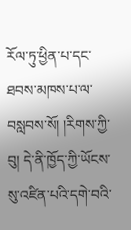རོལ་ཏུ་ཕྱིན་པ་དང་ཐབས་མཁས་པ་ལ་བསླབས་སོ། །རིགས་ཀྱི་བུ། དེ་ནི་ཁྱོད་ཀྱི་ཡོངས་སུ་འཛིན་པའི་དགེ་བའི་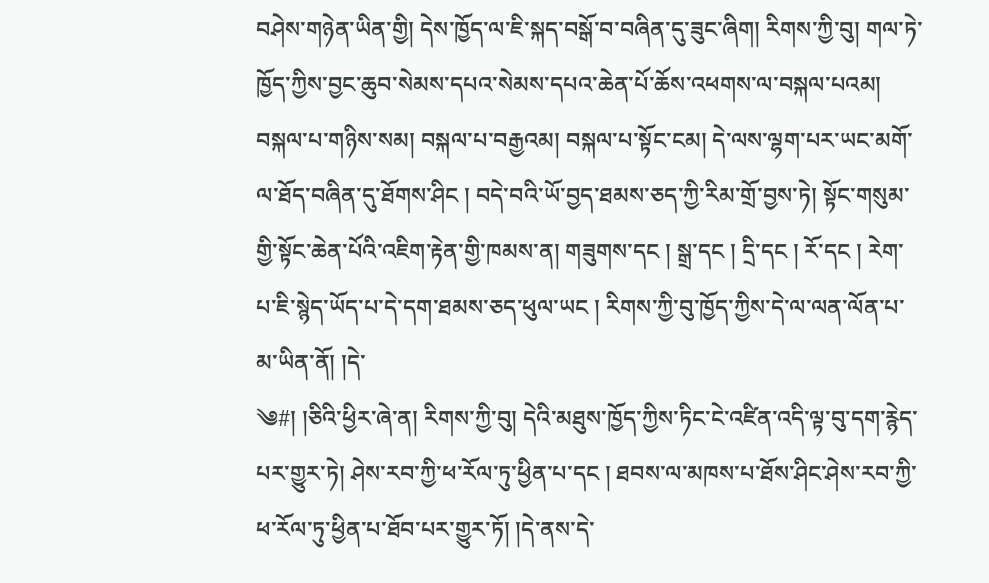བཤེས་གཉེན་ཡིན་གྱི། དེས་ཁྱོད་ལ་ཇི་སྐད་བསྒོ་བ་བཞིན་དུ་ཟུང་ཞིག། རིགས་ཀྱི་བུ། གལ་ཏེ་ཁྱོད་ཀྱིས་བྱང་ཆུབ་སེམས་དཔའ་སེམས་དཔའ་ཆེན་པོ་ཆོས་འཕགས་ལ་བསྐལ་པའམ། བསྐལ་པ་གཉིས་སམ། བསྐལ་པ་བརྒྱའམ། བསྐལ་པ་སྟོང་ངམ། དེ་ལས་ལྷག་པར་ཡང་མགོ་ལ་ཐོད་བཞིན་དུ་ཐོགས་ཤིང ། བདེ་བའི་ཡོ་བྱད་ཐམས་ཅད་ཀྱི་རིམ་གྲོ་བྱས་ཏེ། སྟོང་གསུམ་གྱི་སྟོང་ཆེན་པོའི་འཇིག་རྟེན་གྱི་ཁམས་ན། གཟུགས་དང ། སྒྲ་དང ། དྲི་དང ། རོ་དང ། རེག་པ་ཇི་སྙེད་ཡོད་པ་དེ་དག་ཐམས་ཅད་ཕུལ་ཡང ། རིགས་ཀྱི་བུ་ཁྱོད་ཀྱིས་དེ་ལ་ལན་ལོན་པ་མ་ཡིན་ནོ། །དེ་
༄#། །ཅིའི་ཕྱིར་ཞེ་ན། རིགས་ཀྱི་བུ། དེའི་མཐུས་ཁྱོད་ཀྱིས་ཏིང་ངེ་འཛིན་འདི་ལྟ་བུ་དག་རྙེད་པར་གྱུར་ཏེ། ཤེས་རབ་ཀྱི་ཕ་རོལ་ཏུ་ཕྱིན་པ་དང ། ཐབས་ལ་མཁས་པ་ཐོས་ཤིང་ཤེས་རབ་ཀྱི་ཕ་རོལ་ཏུ་ཕྱིན་པ་ཐོབ་པར་གྱུར་ཏོ། །དེ་ནས་དེ་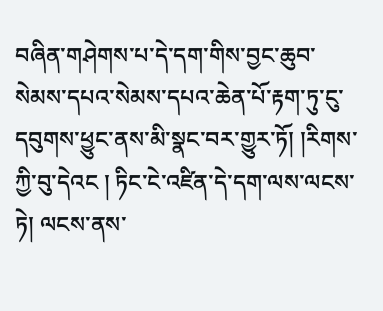བཞིན་གཤེགས་པ་དེ་དག་གིས་བྱང་ཆུབ་སེམས་དཔའ་སེམས་དཔའ་ཆེན་པོ་རྟག་ཏུ་ངུ་དབུགས་ཕྱུང་ནས་མི་སྣང་བར་གྱུར་ཏོ། །རིགས་ཀྱི་བུ་དེའང ། ཏིང་ངེ་འཛིན་དེ་དག་ལས་ལངས་ཏེ། ལངས་ནས་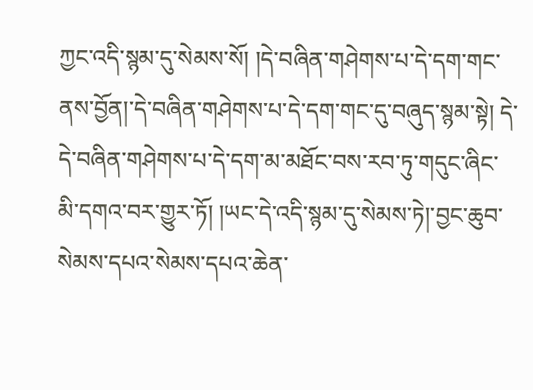ཀྱང་འདི་སྙམ་དུ་སེམས་སོ། །དེ་བཞིན་གཤེགས་པ་དེ་དག་གང་ནས་བྱོན།་དེ་བཞིན་གཤེགས་པ་དེ་དག་གང་དུ་བཞུད་སྙམ་སྟེ། དེ་དེ་བཞིན་གཤེགས་པ་དེ་དག་མ་མཐོང་བས་རབ་ཏུ་གདུང་ཞིང་མི་དགའ་བར་གྱུར་ཏོ། །ཡང་དེ་འདི་སྙམ་དུ་སེམས་ཏེ།་བྱང་ཆུབ་སེམས་དཔའ་སེམས་དཔའ་ཆེན་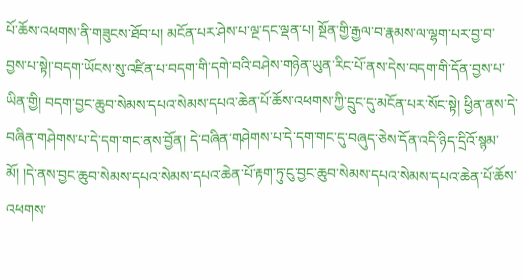པོ་ཆོས་འཕགས་ནི་གཟུངས་ཐོབ་པ། མངོན་པར་ཤེས་པ་ལྔ་དང་ལྡན་པ། སྔོན་གྱི་རྒྱལ་བ་རྣམས་ལ་ལྷག་པར་བྱ་བ་བྱས་པ་སྟེ།་བདག་ཡོངས་སུ་འཛིན་པ་བདག་གི་དགེ་བའི་བཤེས་གཉེན་ཡུན་རིང་པོ་ནས་དེས་བདག་གི་དོན་བྱས་པ་ཡིན་གྱི། བདག་བྱང་ཆུབ་སེམས་དཔའ་སེམས་དཔའ་ཆེན་པོ་ཆོས་འཕགས་ཀྱི་དྲུང་དུ་མངོན་པར་སོང་སྟེ། ཕྱིན་ནས་དེ་བཞིན་གཤེགས་པ་དེ་དག་གང་ནས་བྱོན། དེ་བཞིན་གཤེགས་པ་དེ་དག་གང་དུ་བཞུད་ཅེས་དོན་འདི་ཉིད་དྲིའོ་སྙམ་
མོ། །དེ་ནས་བྱང་ཆུབ་སེམས་དཔའ་སེམས་དཔའ་ཆེན་པོ་རྟག་ཏུ་ངུ་བྱང་ཆུབ་སེམས་དཔའ་སེམས་དཔའ་ཆེན་པོ་ཆོས་འཕགས་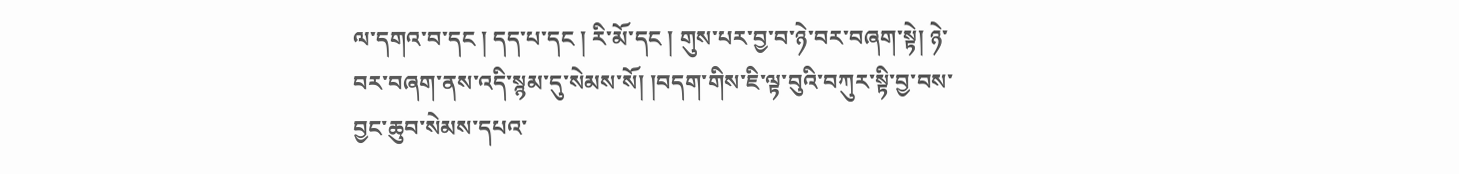ལ་དགའ་བ་དང ། དད་པ་དང ། རི་མོ་དང ། གུས་པར་བྱ་བ་ཉེ་བར་བཞག་སྟེ། ཉེ་བར་བཞག་ནས་འདི་སྙམ་དུ་སེམས་སོ། །བདག་གིས་ཇི་ལྟ་བུའི་བཀུར་སྟི་བྱ་བས་བྱང་ཆུབ་སེམས་དཔའ་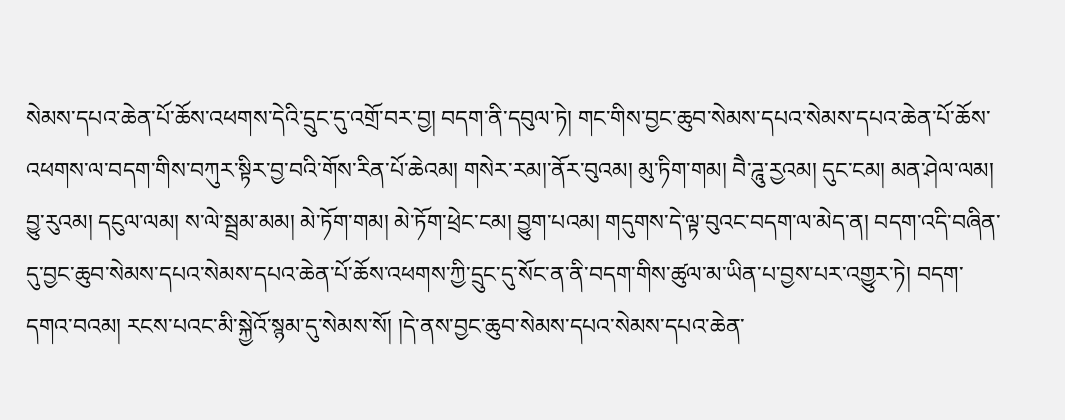སེམས་དཔའ་ཆེན་པོ་ཆོས་འཕགས་དེའི་དྲུང་དུ་འགྲོ་བར་བྱ། བདག་ནི་དབུལ་ཏེ། གང་གིས་བྱང་ཆུབ་སེམས་དཔའ་སེམས་དཔའ་ཆེན་པོ་ཆོས་འཕགས་ལ་བདག་གིས་བཀུར་སྟིར་བྱ་བའི་གོས་རིན་པོ་ཆེའམ། གསེར་རམ།་ནོར་བུའམ། མུ་ཏིག་གམ། བཻ་ཌཱུ་རྱའམ། དུང་ངམ། མན་ཤེལ་ལམ། བྱུ་རུའམ། དངུལ་ལམ། ས་ལེ་སྦྲམ་མམ། མེ་ཏོག་གམ། མེ་ཏོག་ཕྲེང་ངམ། བྱུག་པའམ། གདུགས་དེ་ལྟ་བུའང་བདག་ལ་མེད་ན། བདག་འདི་བཞིན་དུ་བྱང་ཆུབ་སེམས་དཔའ་སེམས་དཔའ་ཆེན་པོ་ཆོས་འཕགས་ཀྱི་དྲུང་དུ་སོང་ན་ནི་བདག་གིས་ཚུལ་མ་ཡིན་པ་བྱས་པར་འགྱུར་ཏེ། བདག་དགའ་བའམ། རངས་པའང་མི་སྐྱེའོ་སྙམ་དུ་སེམས་སོ། །དེ་ནས་བྱང་ཆུབ་སེམས་དཔའ་སེམས་དཔའ་ཆེན་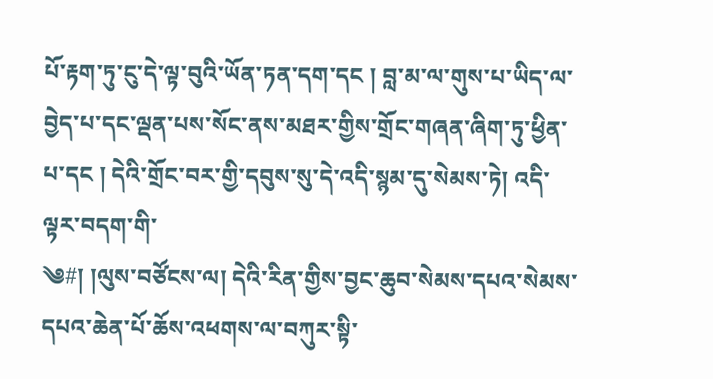པོ་རྟག་ཏུ་ངུ་དེ་ལྟ་བུའི་ཡོན་ཏན་དག་དང ། བླ་མ་ལ་གུས་པ་ཡིད་ལ་བྱེད་པ་དང་ལྡན་པས་སོང་ནས་མཐར་གྱིས་གྲོང་གཞན་ཞིག་ཏུ་ཕྱིན་པ་དང ། དེའི་གྲོང་བར་གྱི་དབུས་སུ་དེ་འདི་སྙམ་དུ་སེམས་ཏེ། འདི་ལྟར་བདག་གི་
༄#། །ལུས་བཙོངས་ལ། དེའི་རིན་གྱིས་བྱང་ཆུབ་སེམས་དཔའ་སེམས་དཔའ་ཆེན་པོ་ཆོས་འཕགས་ལ་བཀུར་སྟི་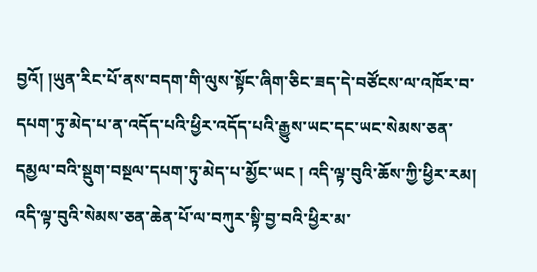བྱའོ། །ཡུན་རིང་པོ་ནས་བདག་གི་ལུས་སྟོང་ཞིག་ཅིང་ཟད་དེ་བཙོངས་ལ་འཁོར་བ་དཔག་ཏུ་མེད་པ་ན་འདོད་པའི་ཕྱིར་འདོད་པའི་རྒྱུས་ཡང་དང་ཡང་སེམས་ཅན་དམྱལ་བའི་སྡུག་བསྔལ་དཔག་ཏུ་མེད་པ་མྱོང་ཡང ། འདི་ལྟ་བུའི་ཆོས་ཀྱི་ཕྱིར་རམ། འདི་ལྟ་བུའི་སེམས་ཅན་ཆེན་པོ་ལ་བཀུར་སྟི་བྱ་བའི་ཕྱིར་མ་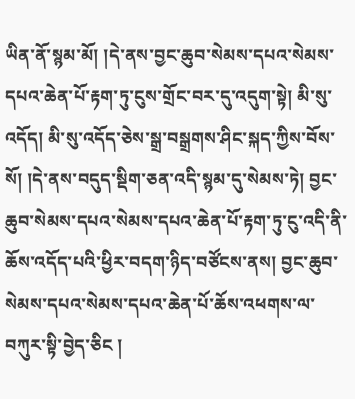ཡིན་ནོ་སྙམ་མོ། །དེ་ནས་བྱང་ཆུབ་སེམས་དཔའ་སེམས་དཔའ་ཆེན་པོ་རྟག་ཏུ་ངུས་གྲོང་བར་དུ་འདུག་སྟེ། མི་སུ་འདོད། མི་སུ་འདོད་ཅེས་སྒྲ་བསྒྲགས་ཤིང་སྐད་ཀྱིས་བོས་སོ། །དེ་ནས་བདུད་སྡིག་ཅན་འདི་སྙམ་དུ་སེམས་ཏེ། བྱང་ཆུབ་སེམས་དཔའ་སེམས་དཔའ་ཆེན་པོ་རྟག་ཏུ་ངུ་འདི་ནི་ཆོས་འདོད་པའི་ཕྱིར་བདག་ཉིད་བཙོངས་ནས། བྱང་ཆུབ་སེམས་དཔའ་སེམས་དཔའ་ཆེན་པོ་ཆོས་འཕགས་ལ་བཀུར་སྟི་བྱེད་ཅིང །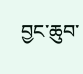བྱང་ཆུབ་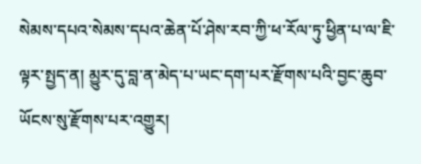སེམས་དཔའ་སེམས་དཔའ་ཆེན་པོ་ཤེས་རབ་ཀྱི་ཕ་རོལ་ཏུ་ཕྱིན་པ་ལ་ཇི་ལྟར་སྤྱད་ན། མྱུར་དུ་བླ་ན་མེད་པ་ཡང་དག་པར་རྫོགས་པའི་བྱང་ཆུབ་ཡོངས་སུ་རྫོགས་པར་འགྱུར།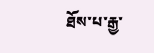ཐོས་པ་རྒྱ་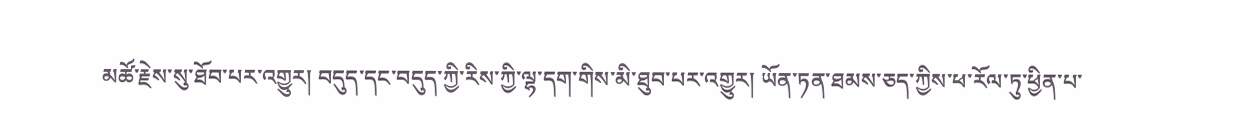མཚོ་རྗེས་སུ་ཐོབ་པར་འགྱུར། བདུད་དང་བདུད་ཀྱི་རིས་ཀྱི་ལྷ་དག་གིས་མི་ཐུབ་པར་འགྱུར། ཡོན་ཏན་ཐམས་ཅད་ཀྱིས་ཕ་རོལ་ཏུ་ཕྱིན་པ་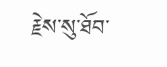རྗེས་སུ་ཐོབ་